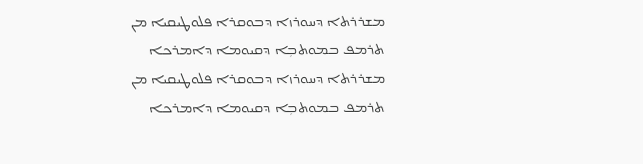ܡܫܪܪܬܐ ܕܚܘܪܙܐ ܕܒܘܩܪܐ ܦܠܘܛܝܩܝܐ ܡܢ ܬܪܡܦ ܒܡܘܬܒܼܐ ܕܩܝܘܡܐ ܕܐܡܪܟܐ
ܡܫܪܪܬܐ ܕܚܘܪܙܐ ܕܒܘܩܪܐ ܦܠܘܛܝܩܝܐ ܡܢ ܬܪܡܦ ܒܡܘܬܒܼܐ ܕܩܝܘܡܐ ܕܐܡܪܟܐ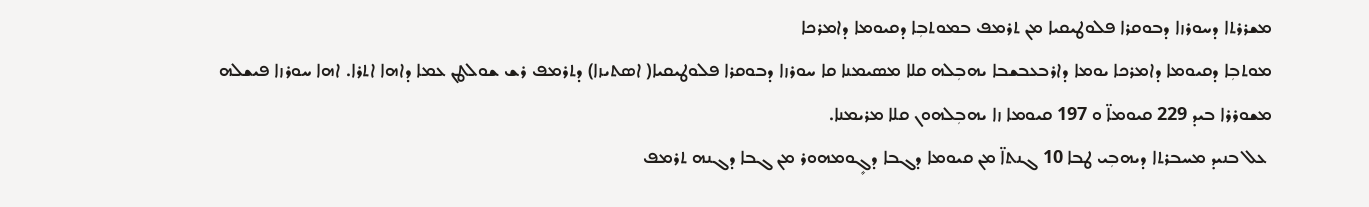ܡܫܪܪܬܐ ܕܚܘܪܙܐ ܕܒܘܩܪܐ ܦܠܘܛܝܩܝܐ ܡܢ ܬܪܡܦ ܒܡܘܬܒܼܐ ܕܩܝܘܡܐ ܕܐܡܪܟܐ
ܡܘܬܒܼܐ ܕܩܝܘܡܐ ܕܐܡܪܟܐ ܝܘܡܐ ܕܐܪܒܥܒܫܒܐ ܝܗܒܼܠܗ ܩܠܐ ܡܣܝܡܢܐ ܩܐ ܚܘܪܙܐ ܕܒܘܩܪܐ ܦܠܘܛܝܩܝܐ( ܐܣܬܝܙܐ) ܕܬܪܡܦ ܪܫ ܫܘܠܛܢ ܥܡܐ ܕܐܗܐ ܐܬܪܐ. ܐܗܐ ܚܘܪܙܐ ܦܝܫܠܗ ܡܫܘܪܪܐ ܒܝܕ 229 ܩܝܘܡܐ̈ ܘ 197 ܩܝܘܡܐ ܙܐ ܝܗܒܼܠܗܘܢ ܩܠܐ ܡܪܝܡܢܐ.
 ܥܠ ܒܢܝܕ ܡܚܒܪܬܐ ܕܝܗܒܼܝ ܛܒܐ 10 ܓܢܬܐ̈ ܡܢ ܩܝܘܡܐ ܕܓܒܐ ܕܓܻܘܡܗܘܪ ܡܢ ܓܒܐ ܕܓܢܗ ܬܪܡܦ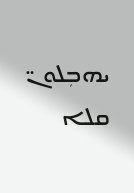ܝܗܒܼܠܘܢ̈ ܩܠܐ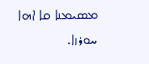ܡܣܝܡܢܐ ܩܐ ܐܗܐ ܚܘܪܙܐ.